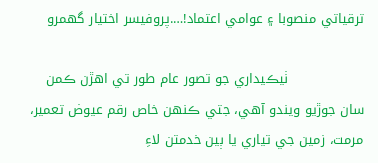ترقياتي منصوبا ۽ عوامي اعتماد!….پروفيسر اختيار گھمرو

                 ٺيڪيداري جو تصور عام طور تي اهڙن ڪمن سان جوڙيو ويندو آھي، جتي ڪنھن خاص رقم عيوض تعمير، مرمت، زمين جي تياري يا ٻين خدمتن لاءِ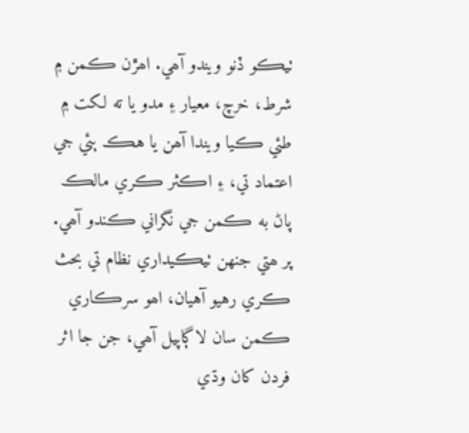ٺيڪو ڏنو ويندو آھي. اھڙن ڪمن ۾ شرط، خرچ، معيار ۽ مدو يا ته لکت ۾ طئي ڪيا ويندا آھن يا هڪ ٻئي جي اعتماد تي، ۽ اڪثر ڪري مالڪ پاڻ به ڪمن جي نگراني ڪندو آھي. پر ھتي جنھن ٺيڪيداري نظام تي بحث ڪري رهيو آهيان، اھو سرڪاري ڪمن سان لاڳاپيل آھي، جن جا اثر فردن کان وڌي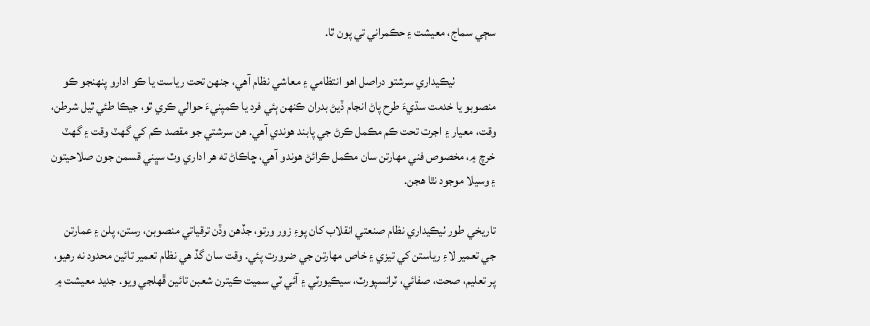سڄي سماج، معيشت ۽ حڪمراني تي پون ٿا.

                 ٺيڪيداري سرشتو دراصل اھو انتظامي ۽ معاشي نظام آھي، جنھن تحت رياست يا ڪو ادارو پنھنجو ڪو منصوبو يا خدمت سڌيءَ طرح پاڻ انجام ڏيڻ بدران ڪنھن ٻئي فرد يا ڪمپنيءَ حوالي ڪري ٿو، جيڪا طئي ٿيل شرطن، وقت، معيار ۽ اجرت تحت ڪم مڪمل ڪرڻ جي پابند ھوندي آھي. ھن سرشتي جو مقصد ڪم کي گھٽ وقت ۽ گھٽ خرچ ۾، مخصوص فني مهارتن سان مڪمل ڪرائڻ ھوندو آھي، ڇاڪاڻ ته ھر اداري وٽ سڀني قسمن جون صلاحيتون ۽ وسيلا موجود نٿا ھجن.

تاريخي طور ٺيڪيداري نظام صنعتي انقلاب کان پوءِ زور ورتو، جڏھن وڏن ترقياتي منصوبن، رستن، پلن ۽ عمارتن جي تعمير لاءِ رياستن کي تيزي ۽ خاص مهارتن جي ضرورت پئي. وقت سان گڏ ھي نظام تعمير تائين محدود نه رهيو، پر تعليم، صحت، صفائي، ٽرانسپورٽ، سيڪيورٽي ۽ آئي ٽي سميت ڪيترن شعبن تائين ڦھلجي ويو. جديد معيشت ۾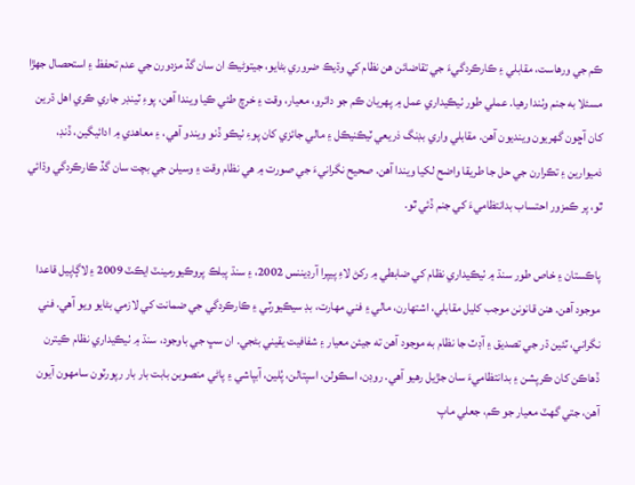ڪم جي ورھاست، مقابلي ۽ ڪارڪردگيءَ جي تقاضائن ھن نظام کي وڌيڪ ضروري بڻايو، جيتوڻيڪ ان سان گڏ مزدورن جي عدم تحفظ ۽ استحصال جھڙا مسئلا به جنم وٺندا رھيا. عملي طور ٺيڪيداري عمل ۾ پھريان ڪم جو دائرو، معيار، وقت ۽ خرچ طئي ڪيا ويندا آھن، پوءِ ٽينڊر جاري ڪري اهل ڌرين کان آڇون گھريون وينديون آھن. مقابلي واري بڊنگ ذريعي ٽيڪنيڪل ۽ مالي جائزي کان پوءِ ٺيڪو ڏنو ويندو آھي، ۽ معاهدي ۾ ادائيگين، ڏنڊ، ذميوارين ۽ تڪرارن جي حل جا طريقا واضح لکيا ويندا آھن. صحيح نگرانيءَ جي صورت ۾ ھي نظام وقت ۽ وسيلن جي بچت سان گڏ ڪارڪردگي وڌائي ٿو، پر ڪمزور احتساب بدانتظاميءَ کي جنم ڏئي ٿو.

پاڪستان ۽ خاص طور سنڌ ۾ ٺيڪيداري نظام کي ضابطي ۾ رکڻ لاءِ پيپرا آرڊيننس 2002، ۽ سنڌ پبلڪ پروڪيورمينٽ ايڪٽ 2009 ۽ لاڳاپيل قاعدا موجود آھن. ھنن قانونن موجب کليل مقابلي، اشتهارن، مالي ۽ فني مهارت، بڊ سيڪيورٽي ۽ ڪارڪردگي جي ضمانت کي لازمي بڻايو ويو آھي. فني نگراني، ٽئين ڌر جي تصديق ۽ آڊٽ جا نظام به موجود آھن ته جيئن معيار ۽ شفافيت يقيني بڻجي. ان سڀ جي باوجود، سنڌ ۾ ٺيڪيداري نظام ڪيترن ڏهاڪن کان ڪرپشن ۽ بدانتظاميءَ سان جڙيل رھيو آھي. روڊن، اسڪولن، اسپتالن، پُلين، آبپاشي ۽ پاڻي منصوبن بابت بار بار رپورٽون سامهون آيون آھن، جتي گھٽ معيار جو ڪم، جعلي ماپ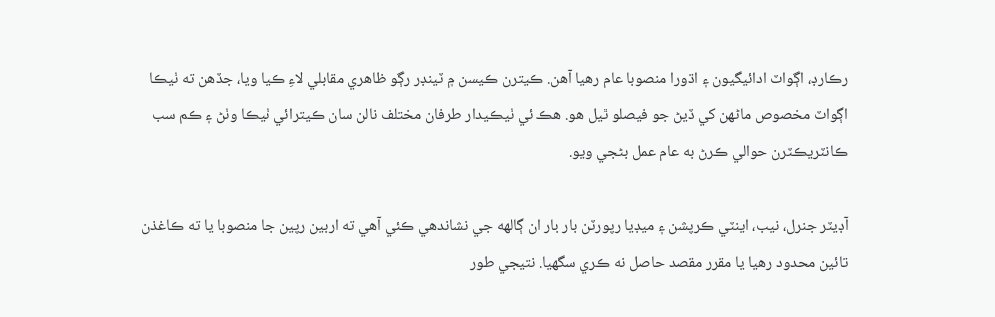رڪارڊ، اڳواٽ ادائيگيون ۽ اڌورا منصوبا عام رھيا آهن. ڪيترن ڪيسن ۾ ٽينڊر رڳو ظاھري مقابلي لاءِ ڪيا ويا، جڏھن ته ٺيڪا اڳواٽ مخصوص ماڻھن کي ڏيڻ جو فيصلو ٿيل ھو. ھڪ ئي ٺيڪيدار طرفان مختلف نالن سان ڪيترائي ٺيڪا وٺڻ ۽ ڪم سب ڪانٽريڪٽرن حوالي ڪرڻ به عام عمل بڻجي ويو.

آڊيٽر جنرل، نيب، اينٽي ڪرپشن ۽ ميڊيا رپورٽن بار بار ان ڳالهه جي نشاندهي ڪئي آھي ته اربين رپين جا منصوبا يا ته ڪاغذن تائين محدود رھيا يا مقرر مقصد حاصل نه ڪري سگھيا. نتيجي طور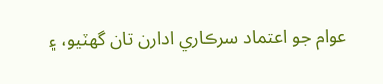عوام جو اعتماد سرڪاري ادارن تان گھٽيو، ۽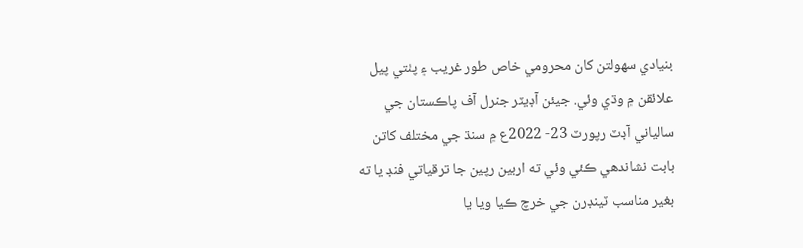بنيادي سهولتن کان محرومي خاص طور غريب ۽ پٺتي پيل علائقن ۾ وڌي وئي. جيئن آڊيٽر جنرل آف پاڪستان جي سالياني آڊٽ رپورٽ 23- 2022ع ۾ سنڌ جي مختلف کاتن بابت نشاندهي ڪئي وئي ته اربين رپين جا ترقياتي فنڊ يا ته بغير مناسب ٽينڊرن جي خرچ ڪيا ويا يا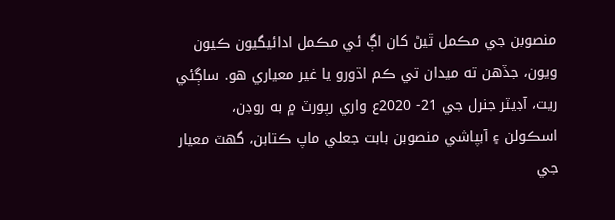منصوبن جي مڪمل ٿيڻ کان اڳ ئي مڪمل ادائيگيون ڪيون ويون، جڏهن ته ميدان تي ڪم اڌورو يا غير معياري هو. ساڳئي ريت، آڊيٽر جنرل جي 21- 2020ع واري رپورٽ ۾ به روڊن، اسڪولن ۽ آبپاشي منصوبن بابت جعلي ماپ ڪتابن، گهٽ معيار جي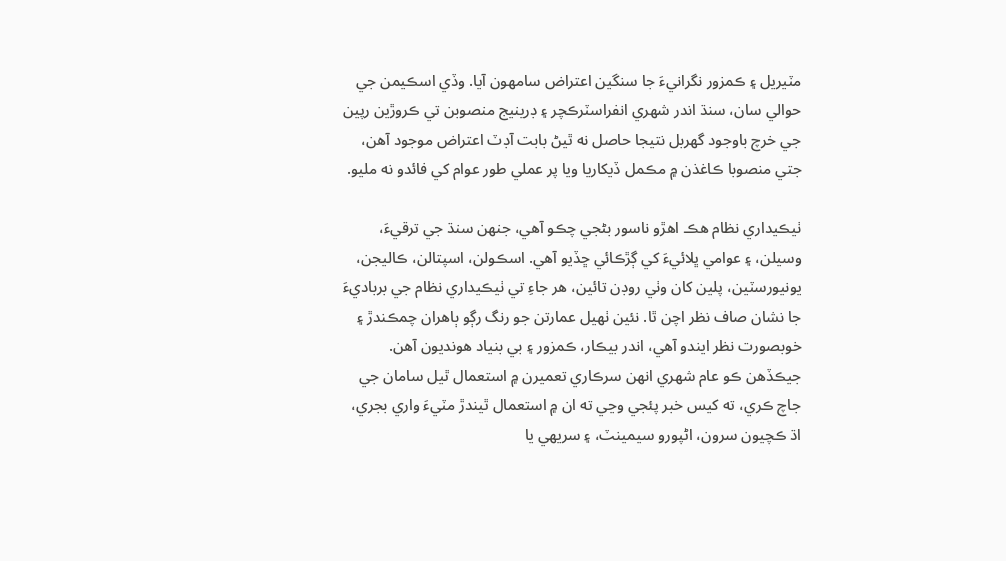مٽيريل ۽ ڪمزور نگرانيءَ جا سنگين اعتراض سامهون آيا. وڏي اسڪيمن جي حوالي سان، سنڌ اندر شھري انفراسٽرڪچر ۽ ڊرينيج منصوبن تي ڪروڙين رپين جي خرچ باوجود گهربل نتيجا حاصل نه ٿيڻ بابت آڊٽ اعتراض موجود آهن، جتي منصوبا ڪاغذن ۾ مڪمل ڏيکاريا ويا پر عملي طور عوام کي فائدو نه مليو.

ٺيڪيداري نظام هڪ اهڙو ناسور بڻجي چڪو آهي، جنهن سنڌ جي ترقيءَ، وسيلن، ۽ عوامي ڀلائيءَ کي ڳڙڪائي ڇڏيو آهي. اسڪولن، اسپتالن، ڪاليجن، يونيورسٽين، پلين کان وٺي روڊن تائين، هر جاءِ تي ٺيڪيداري نظام جي برباديءَ جا نشان صاف نظر اچن ٿا. نئين ٺهيل عمارتن جو رنگ رڳو ٻاهران چمڪندڙ ۽ خوبصورت نظر ايندو آهي، اندر بيڪار، ڪمزور ۽ بي بنياد ھونديون آھن. جيڪڏهن ڪو عام شهري انهن سرڪاري تعميرن ۾ استعمال ٿيل سامان جي جاچ ڪري، ته کيس خبر پئجي وڃي ته ان ۾ استعمال ٿيندڙ مٽيءَ واري بجري، اڌ ڪچيون سرون، اڻپورو سيمينٽ، ۽ سريهي يا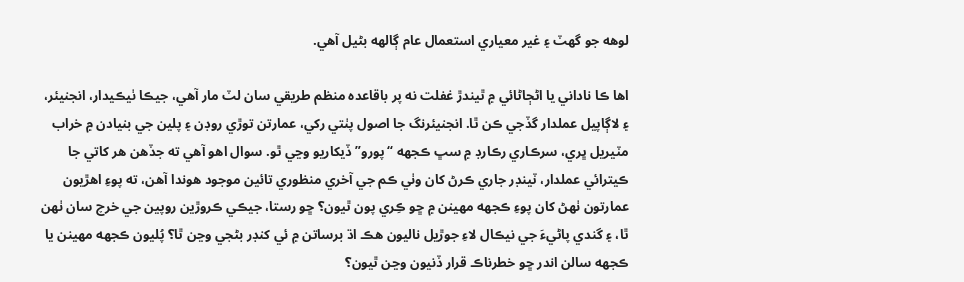لوهه جو گهٽ ۽ غير معياري استعمال عام ڳالهه بڻيل آهي.

اها ڪا ناداني يا اڻڄاڻائي ۾ ٿيندڙ غفلت نه پر باقاعده منظم طريقي سان لٽ مار آهي، جيڪا ٺيڪيدار، انجنيئر، ۽ لاڳاپيل عملدار گڏجي ڪن ٿا. انجنيئرنگ جا اصول پٺتي رکي، عمارتن توڙي روڊن ۽ پلين جي بنيادن ۾ خراب مٽيريل ڀري، سرڪاري رڪارڊ ۾ سڀ ڪجهه “پورو” ڏيکاريو وڃي ٿو. سوال اهو آهي ته جڏهن هر کاتي جا ڪيترائي عملدار، ٽينڊر جاري ڪرڻ کان وٺي ڪم جي آخري منظوري تائين موجود هوندا آهن، ته پوءِ اهڙيون عمارتون ٺهڻ کان پوءِ ڪجهه مهينن ۾ ڇو ڪِري پون ٿيون؟ ڇو رستا، جيڪي ڪروڙين روپين جي خرچ سان ٺهن ٿا، ۽ گندي پاڻيءَ جي نيڪال لاءِ جوڙيل ناليون ھڪ اڌ برساتن ۾ ئي کنڊر بڻجي وڃن ٿا؟ پُليون ڪجھه مھينن يا ڪجهه سالن اندر ڇو خطرناڪ قرار ڏنيون وڃن ٿيون؟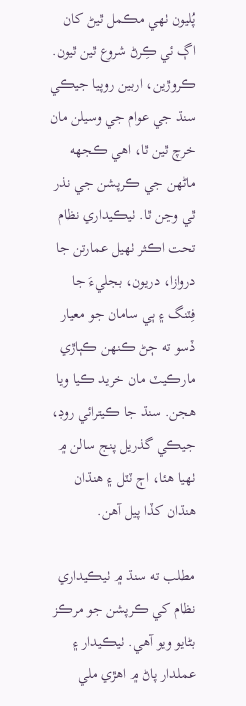پُليون ٺهي مڪمل ٿيڻ کان اڳ ئي ڪِرڻ شروع ٿين ٿيون. ڪروڙين، اربين روپيا جيڪي سنڌ جي عوام جي وسيلن مان خرچ ٿين ٿا، اهي ڪجھه ماڻهن جي ڪرپشن جي نذر ٿي وڃن ٿا. ٺيڪيداري نظام تحت اڪثر ٺھيل عمارتن جا دروازا، دريون، بجليءَ جا فِٽنگ ۽ ٻي سامان جو معيار ڏسو ته ڄڻ ڪنهن ڪٻاڙي مارڪيٽ مان خريد ڪيا ويا هجن. سنڌ جا ڪيترائي روڊ، جيڪي گذريل پنج سالن ۾ ٺهيا هئا، اڄ ٽٽل ۽ ھنڌان ھنڌان کڏا پيل آهن.

مطلب ته سنڌ ۾ ٺيڪيداري نظام کي ڪرپشن جو مرڪز بڻايو ويو آهي. ٺيڪيدار ۽ عملدار پاڻ ۾ اهڙي ملي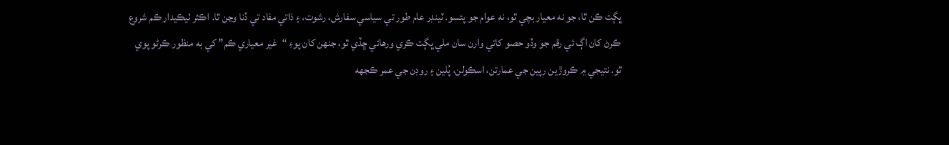ڀڳت ڪن ٿا، جو نه معيار بچي ٿو، نه عوام جو پئسو. ٽينڊر عام طور تي سياسي سفارش، رشوت، ۽ ذاتي مفاد تي ڏنا وڃن ٿا. اڪثر ٺيڪيدار ڪم شروع ڪرڻ کان اڳ ئي رقم جو وڏو حصو کاتي وارن سان ملي ڀڳت ڪري ورهائي ڇڏي ٿو، جنهن کان پوءِ “غير معياري ڪم” کي به منظور ڪرڻو پوي ٿو. نتيجي ۾ ڪروڙين رپين جي عمارتن، اسڪولن، پُلين ۽ روڊن جي عمر ڪجهه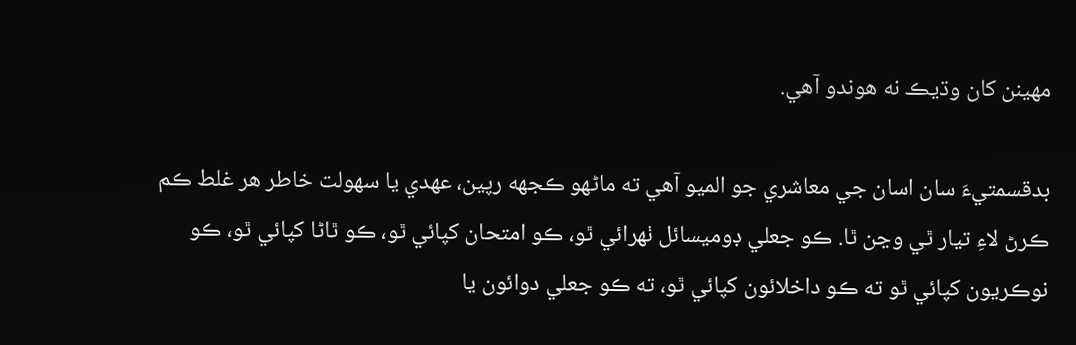مهينن کان وڌيڪ نه هوندو آهي.

بدقسمتيءَ سان اسان جي معاشري جو الميو آهي ته ماڻهو ڪجهه رپين، عهدي يا سهولت خاطر هر غلط ڪم ڪرڻ لاءِ تيار ٿي وڃن ٿا. ڪو جعلي ڊوميسائل ٺهرائي ٿو، ڪو امتحان کپائي ٿو، ڪو ٿاڻا کپائي ٿو، ڪو نوڪريون کپائي ٿو ته ڪو داخلائون کپائي ٿو، ته ڪو جعلي دوائون يا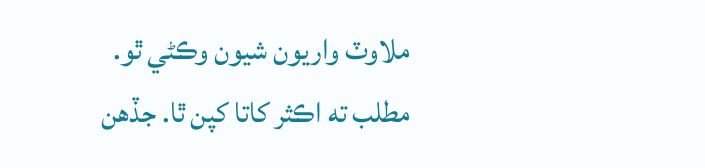ملاوٽ واريون شيون وڪڻي ٿو. مطلب ته اڪثر کاتا کپن ٿا. جڏهن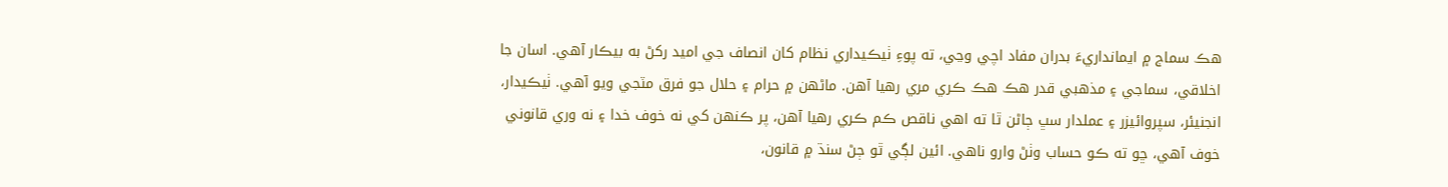هڪ سماج ۾ ايمانداريءَ بدران مفاد اچي وڃي، ته پوءِ ٺيڪيداري نظام کان انصاف جي اميد رکڻ به بيڪار آهي. اسان جا اخلاقي، سماجي ۽ مذهبي قدر هڪ هڪ ڪري مري رهيا آهن. ماڻهن ۾ حرام ۽ حلال جو فرق مٽجي ويو آهي. ٺيڪيدار، انجنيئر، سپروائيزر ۽ عملدار سڀ ڄاڻن ٿا ته اهي ناقص ڪم ڪري رهيا آهن، پر ڪنهن کي نه خوف خدا ۽ نه وري قانوني خوف آهي، ڇو ته ڪو حساب وٺڻ وارو ناهي. ائين لڳي ٿو ڄڻ سنڌ ۾ قانون،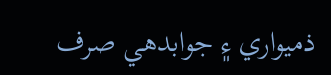ذميواري ۽ جوابدهي صرف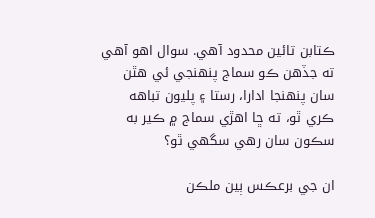ڪتابن تائين محدود آهي. سوال اهو آهي ته جڏهن ڪو سماج پنهنجي ئي هٿن سان پنهنجا ادارا، رستا ۽ پليون تباهه ڪري ٿو، ته ڇا اهڙي سماج ۾ ڪير به سڪون سان رهي سگهي ٿو؟

ان جي برعڪس ٻين ملڪن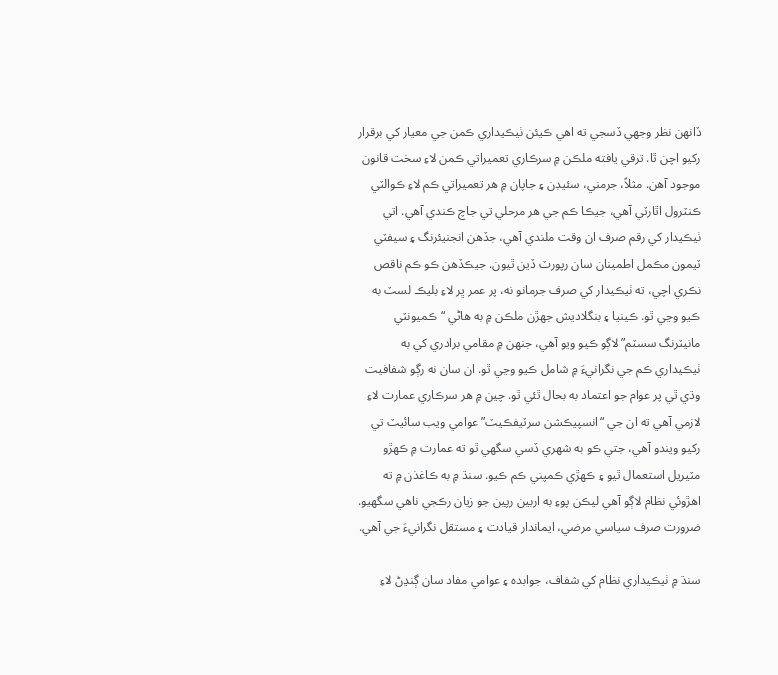ڏانھن نظر وجهي ڏسجي ته اھي ڪيئن ٺيڪيداري ڪمن جي معيار کي برقرار رکيو اچن ٿا. ترقي يافته ملڪن ۾ سرڪاري تعميراتي ڪمن لاءِ سخت قانون موجود آهن. مثلاً، جرمني، سئيڊن ۽ جاپان ۾ هر تعميراتي ڪم لاءِ ڪوالٽي ڪنٽرول اٿارٽي آهي، جيڪا ڪم جي هر مرحلي تي جاچ ڪندي آهي. اتي ٺيڪيدار کي رقم صرف ان وقت ملندي آهي، جڏهن انجنيئرنگ ۽ سيفٽي ٽيمون مڪمل اطمينان سان رپورٽ ڏين ٿيون. جيڪڏهن ڪو ڪم ناقص نڪري اچي، ته ٺيڪيدار کي صرف جرمانو نه، پر عمر ڀر لاءِ بليڪ لسٽ به ڪيو وڃي ٿو. ڪينيا ۽ بنگلاديش جهڙن ملڪن ۾ به هاڻي “ڪميونٽي مانيٽرنگ سسٽم” لاڳو ڪيو ويو آهي، جنهن ۾ مقامي برادري کي به ٺيڪيداري ڪم جي نگرانيءَ ۾ شامل ڪيو وڃي ٿو. ان سان نه رڳو شفافيت وڌي ٿي پر عوام جو اعتماد به بحال ٿئي ٿو. چين ۾ هر سرڪاري عمارت لاءِ لازمي آهي ته ان جي “انسپيڪشن سرٽيفڪيٽ” عوامي ويب سائيٽ تي رکيو ويندو آهي، جتي ڪو به شهري ڏسي سگهي ٿو ته عمارت ۾ ڪهڙو مٽيريل استعمال ٿيو ۽ ڪهڙي ڪمپني ڪم ڪيو. سنڌ ۾ به ڪاغذن ۾ ته اهڙوئي نظام لاڳو آهي ليڪن پوءِ به اربين رپين جو زيان رڪجي ناهي سگهيو. ضرورت صرف سياسي مرضي، ايماندار قيادت ۽ مستقل نگرانيءَ جي آهي.

سنڌ ۾ ٺيڪيداري نظام کي شفاف، جوابده ۽ عوامي مفاد سان ڳنڍڻ لاءِ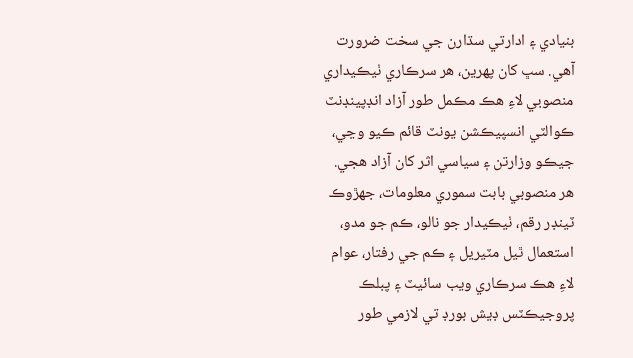بنيادي ۽ ادارتي سڌارن جي سخت ضرورت آهي. سڀ کان پهرين، هر سرڪاري ٺيڪيداري منصوبي لاءِ هڪ مڪمل طور آزاد انڊپينڊنٽ ڪوالٽي انسپيڪشن يونٽ قائم ڪيو وڃي، جيڪو وزارتن ۽ سياسي اثر کان آزاد هجي. هر منصوبي بابت سموري معلومات، جهڙوڪ ٽينڊر رقم، ٺيڪيدار جو نالو، ڪم جو مدو، استعمال ٿيل مٽيريل ۽ ڪم جي رفتار، عوام لاءِ هڪ سرڪاري ويب سائيٽ ۽ پبلڪ پروجيڪٽس ڊيش بورڊ تي لازمي طور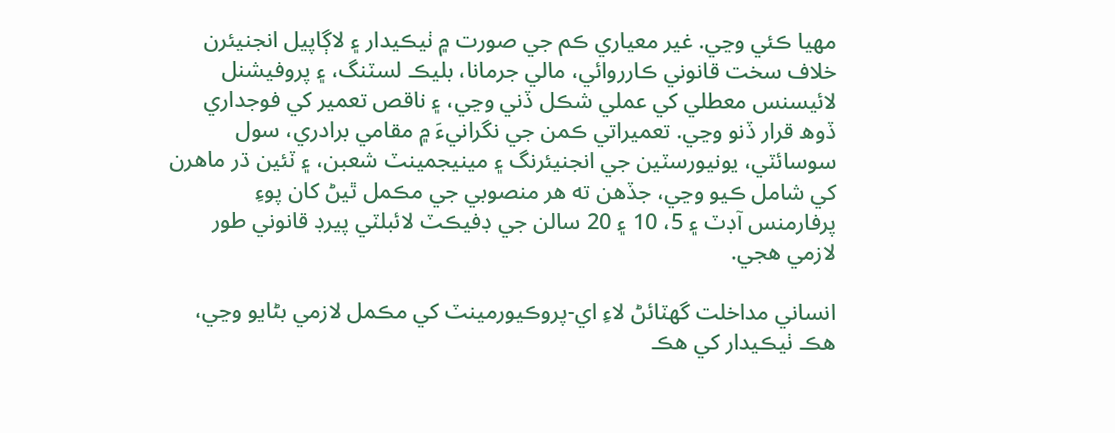مهيا ڪئي وڃي. غير معياري ڪم جي صورت ۾ ٺيڪيدار ۽ لاڳاپيل انجنيئرن خلاف سخت قانوني ڪارروائي، مالي جرمانا، بليڪ لسٽنگ، ۽ پروفيشنل لائيسنس معطلي کي عملي شڪل ڏني وڃي، ۽ ناقص تعمير کي فوجداري ڏوھ قرار ڏنو وڃي. تعميراتي ڪمن جي نگرانيءَ ۾ مقامي برادري، سول سوسائٽي، يونيورسٽين جي انجنيئرنگ ۽ مينيجمينٽ شعبن، ۽ ٽئين ڌر ماهرن کي شامل ڪيو وڃي، جڏهن ته هر منصوبي جي مڪمل ٿيڻ کان پوءِ پرفارمنس آڊٽ ۽ 5، 10 ۽ 20 سالن جي ڊفيڪٽ لائبلٽي پيرڊ قانوني طور لازمي هجي.

انساني مداخلت گھٽائڻ لاءِ اي-پروڪيورمينٽ کي مڪمل لازمي بڻايو وڃي، هڪ ٺيڪيدار کي هڪ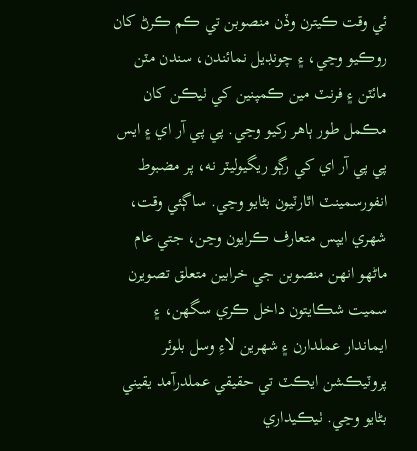ئي وقت ڪيترن وڏن منصوبن تي ڪم ڪرڻ کان روڪيو وڃي، ۽ چونڊيل نمائندن، سندن مٽن مائٽن ۽ فرنٽ مين ڪمپنين کي ٺيڪن کان مڪمل طور ٻاهر رکيو وڃي. پي پي آر اي ۽ ايس پي پي آر اي کي رڳو ريگيوليٽر نه، پر مضبوط انفورسمينٽ اٿارٽيون بڻايو وڃي. ساڳئي وقت، شھري ايپس متعارف ڪرايون وڃن، جتي عام ماڻهو انهن منصوبن جي خرابين متعلق تصويرن سميت شڪايتون داخل ڪري سگهن، ۽ ايماندار عملدارن ۽ شهرين لاءِ وسل بلوئر پروٽيڪشن ايڪٽ تي حقيقي عملدرآمد يقيني بڻايو وڃي. ٺيڪيداري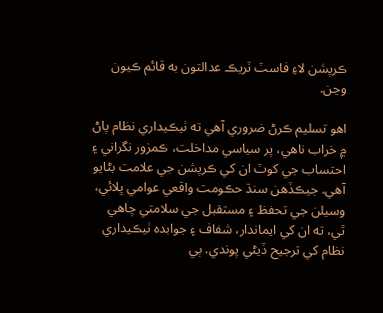ڪرپشن لاءِ فاسٽ ٽريڪ عدالتون به قائم ڪيون وڃن.

اهو تسليم ڪرڻ ضروري آهي ته ٺيڪيداري نظام پاڻ ۾ خراب ناهي، پر سياسي مداخلت، ڪمزور نگراني ۽ احتساب جي کوٽ ان کي ڪرپشن جي علامت بڻايو آهي. جيڪڏهن سنڌ حڪومت واقعي عوامي ڀلائي، وسيلن جي تحفظ ۽ مستقبل جي سلامتي چاهي ٿي، ته ان کي ايماندار، شفاف ۽ جوابده ٺيڪيداري نظام کي ترجيح ڏيڻي پوندي. ٻي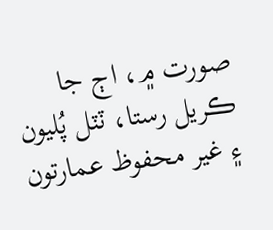صورت ۾، اڄ جا ڪريل رستا، ٽٽل پُليون ۽ غير محفوظ عمارتون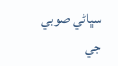سڀاڻي صوبي جي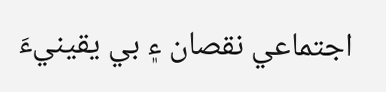اجتماعي نقصان ۽ بي يقينيءَ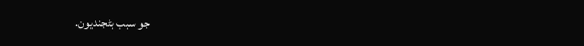جو سبب بڻجنديون.